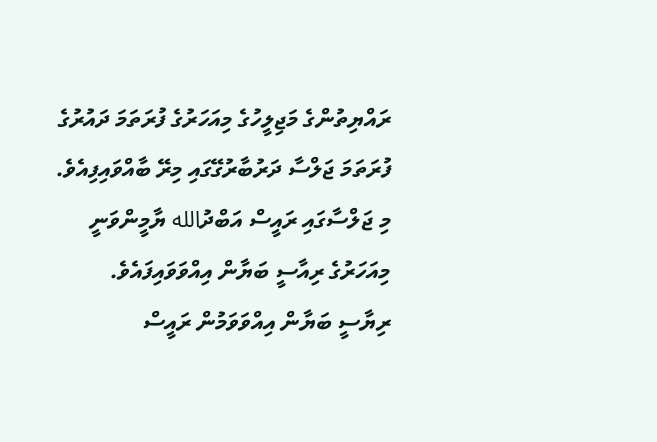ރައްޔިތުންގެ މަޖިލީހުގެ މިއަހަރުގެ ފުރަތަމަ ދައުރުގެ ފުރަތަމަ ޖަލްސާ ދަރުބާރުގޭގައި މިރޭ ބާއްވައިފިއެވެ.
މި ޖަލްސާގައި ރައީސް އަބްދުالله ޔާމީންވަނީ މިއަހަރުގެ ރިއާސީ ބަޔާން އިއްވަވައިފައެވެ.
ރިޔާސީ ބަޔާން އިއްވަވަމުން ރައީސް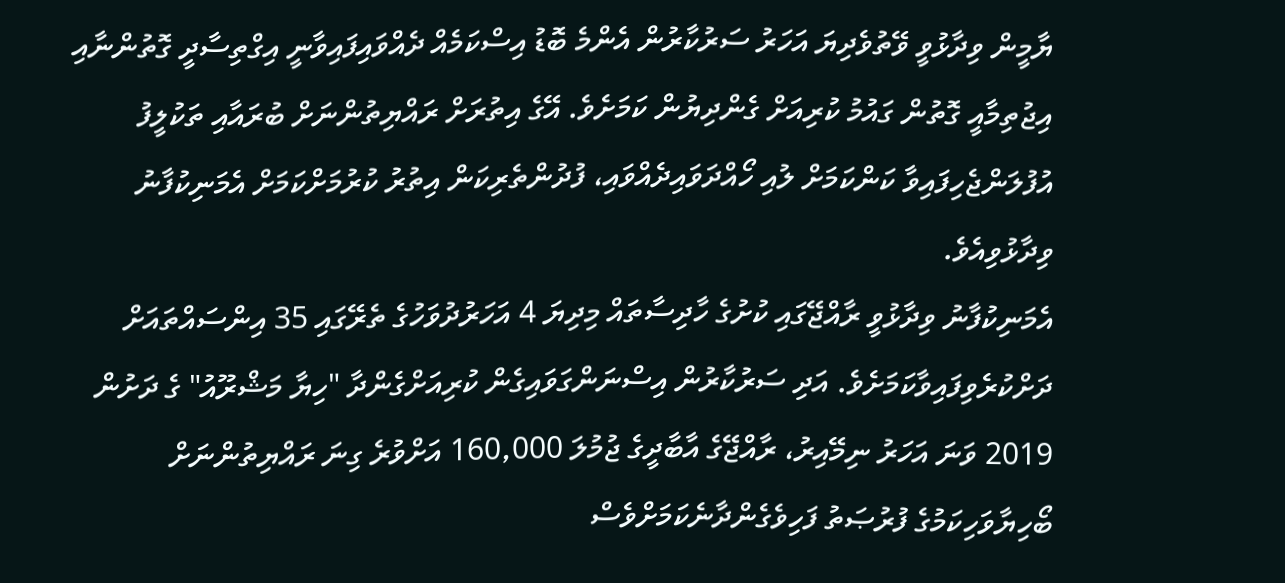ޔާމީން ވިދާޅުވީ ވޭތުވެދިޔަ އަހަރު ސަރުކާރުން އެންމެ ބޮޑު އިސްކަމެއް ދެއްވައިފައިވާނީ އިގްތިސާދީ ގޮތުންނާއި އިޖުތިމާއީ ގޮތުން ގައުމު ކުރިއަށް ގެންދިޔުން ކަމަށެވެ. އޭގެ އިތުރަށް ރައްޔިތުންނަށް ބުރައާއި ތަކުލީފު އުފުލަންޖެހިފައިވާ ކަންކަމަށް ލުއި ހޯއްދަވައިދެއްވައި، ފުދުންތެރިކަން އިތުރު ކުރުމަށްކަމަށް އެމަނިކުފާނު ވިދާޅުވިއެވެ.
އެމަނިކުފާނު ވިދާޅުވީ ރާއްޖޭގައި ކުށުގެ ހާދިސާތައް މިދިޔަ 4 އަހަރުދުވަހުގެ ތެރޭގައި 35 އިންސައްތައަށް ދަށްކުރެވިފައިވާކަމަށެވެ. އަދި ސަރުކާރުން އިސްނަންގަވައިގެން ކުރިއަށްގެންދާ "ހިޔާ މަޝްރޫއު" ގެ ދަށުން 2019 ވަނަ އަހަރު ނިމޭއިރު، ރާއްޖޭގެ އާބާދީގެ ޖުމުލަ 160,000 އަށްވުރެ ގިނަ ރައްޔިތުންނަށް ބޯހިޔާވަހިކަމުގެ ފުރުޞަތު ފަހިވެގެންދާނެކަމަށްވެސް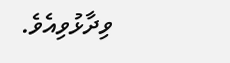ވިދާޅުވިއެވެ.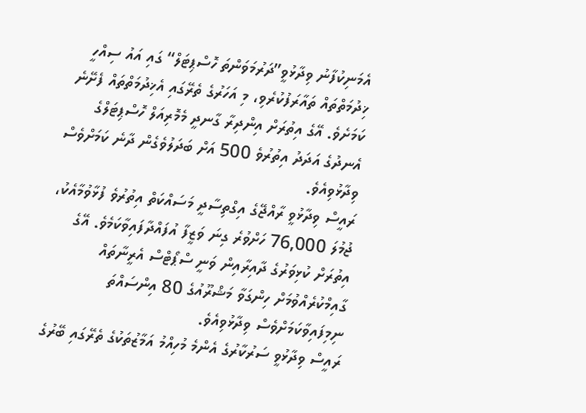އެމަނިކުފާނު ވިދާޅުވީ”ދަރުމަވަންތަ ހޮސްޕިޓަލް“ ގައި އައު ސިއްހީ ޚިދުމަތްތައް ތައާރަފުކުރެވި، މި އަހަރުގެ ތެރޭގައި އެޚިދުމަތްތައް ފެށޭނެ ކަމަށެވެ. އޭގެ އިތުރަށް އިންދިރާ ގާނދީ މެމޮރިއަލް ހޮސްޕިޓަލްގެ އެނދުގެ އަދަދު އިތުރުވެ 500 އަށް ބަދަލުވެގެން ދާނެ ކަމަށްވެސް ވިދާޅުވިއެވެ.
ރައީސް ވިދާޅުވީ ރާއްޖޭގެ އިގްތިސާދީ މަސައްކަތް އިތުރުވެ ފުޅާވުމާއެކު، ޖުމުލަ 76,000 ހަށްވުރެ ގިނަ ވަޒީފާ އުފައްދާފައިވާކަމެވެ. އޭގެ އިތުރަށް ކުޅިވަރުގެ ދާއިރާއިން ވަނީ ސްޕޯޓްސް އެރީނާތައް ގާއިމްކުރެއްވުމަށް ހިންގަވާ މަޝްރޫއުގެ 80 އިންސައްތަ ނިމިފައިވާކަމަށްވެސް ވިދާޅުވިއެވެ.
ރައީސް ވިދާޅުވީ ސަރުކާރުގެ އެންމެ މުހިއްމު އަމާޒުތަކުގެ ތެރޭގައި ބޭރުގެ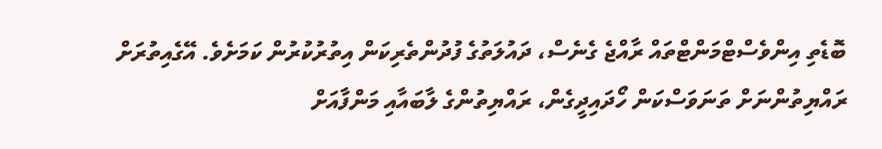ބޮޑެތި އިންވެސްޓްމަންޓްތައް ރާއްޖެ ގެނެސް، ދައުލަތުގެ ފުދުންތެރިކަން އިތުރުކުރުން ކަމަށެވެ. އޭގެއިތުރަށް ރައްޔިތުންނަށް ތަނަވަސްކަން ހޯދައިދީގެން، ރައްޔިތުންގެ ލާބައާއި މަންފާއަށް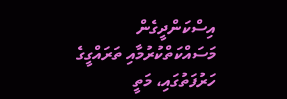އިސްކަންދީގެން މަސައްކަތްކުރުމާއި ތަރައްގީގެ ހަރުފަތުގައި، މަތީ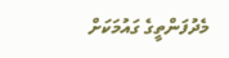މެދުފަންތީގެ ގައުމަކަށް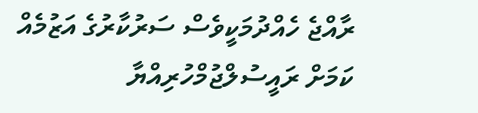ރާއްޖެ ހެއްދުމަކީވެސް ސަރުކާރުގެ އަޒުމެއް ކަމަށް ރައީސުލްޖުމްހުރިއްޔާ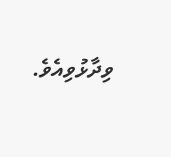ވިދާޅުވިއެވެ.